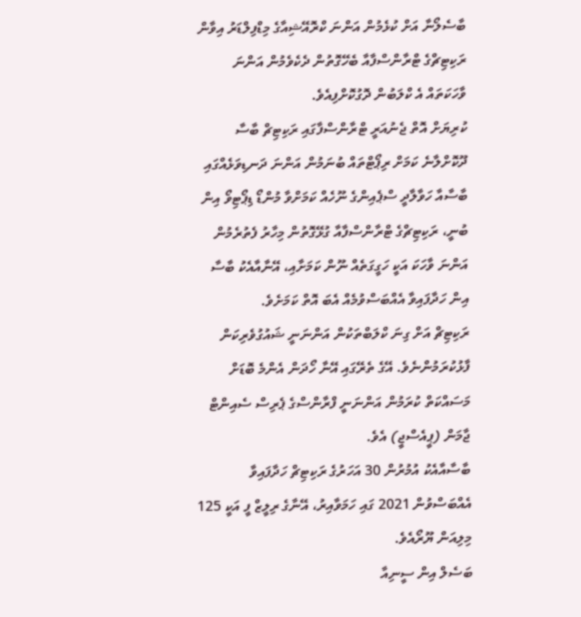ބާސެލޯނާ އަށް ކުޅެމުން އަންނަ ކްރޮއޭޝިއާގެ މިޑްފިލްޑަރު އިވާން ރަކިޓިޗްގެ ޓްރާންސްފާއާ ބެހޭގޮތުން ދެކެވެމުން އަންނަ ވާހަކަތައް އެ ކްލަބުން ދޮގުކޮށްފިއެވެ.
ކުރިޔަށް އޮތް ޖެނުއަރީ ޓްރާންސްފާގައި ރަކިޓިޗް ބާސާ ދޫކޮށްލާނެ ކަމަށް ރިޕޯޓްތައް ބުނަމުން އަންނަ ދަނޑިވަޅެއްގައި ބާސާއާ ހަވާލާދީ ސްޕެއިންގެ ނޫހެއް ކަމަށްވާ މުންޑޯ ޑިޕޯޓިވޯ އިން ބުނީ، ރަކިޓިޗްގެ ޓްރާންސްފާއާ ގުޅޭގޮތުން މިހާރު ފެތުރެމުން އަންނަ ވާހަކަ އަކީ ހަގީގަތެއް ނޫން ކަމަށާއި، އޭނާއާއެކު ބާސާ އިން ހަދާފައިވާ އެއްބަސްވުމެއް އެބަ އޮތް ކަމަށެވެ.
ރަކިޓިޗް އަށް ގިނަ ކްލަބްތަކުން އަންނަނީ ޝައުގުވެރިކަން ފާޅުކުރަމުންނެވެ. އޭގެ ތެރޭގައި އޭނާ ހޯދަން އެންމެ ބޮޑަށް މަސައްކަތް ކުރަމުން އަންނަނީ ފްރާންސްގެ ޕެރިސް ސެއިންޓް ޖާމަން (ޕީއެސްޖީ) އެވެ.
ބާސާއާއެކު އުމުރުން 30 އަހަރުގެ ރަކިޓިޗް ހަދާފައިވާ އެއްބަސްވުން 2021 ގައި ހަމަވާއިރު، އޭނާގެ ރިލީޒް ފީ އަކީ 125 މިލިއަން ޔޫރޯއެވެ.
ބަސެލް އިން ސީނިއާ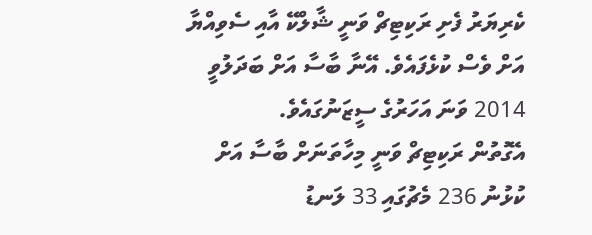ކެރިޔަރު ފެށި ރަކިޓިޗް ވަނީ ޝާލްކޭ އާއި ސެވިއްޔާ އަށް ވެސް ކުޅެފައެވެ. އޭނާ ބާސާ އަށް ބަދަލުވީ 2014 ވަނަ އަހަރުގެ ސީޒަނުގައެވެ.
އެގޮތުން ރަކިޓިޗް ވަނީ މިހާތަނަށް ބާސާ އަށް ކުޅުނު 236 މެޗުގައި 33 ލަނޑު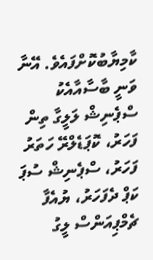ކާމިޔާބުކޮށްފައެވެ. އޭނާ ވަނީ ބާސާއާއެކު ސްޕެނިޝް ލަލީގާ ތިން ފަހަރު، ކޮޕަޑެލްރޭ ހަތަރު ފަހަރު، ސްޕެނިޝް ސުޕަ ކަޕް ދެފަހަރު، ޔުއެފާ ޗެމްޕިއަންސް ލީގު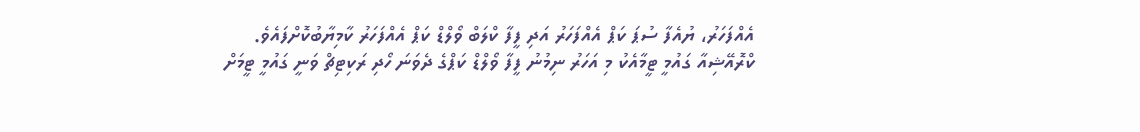އެއްފަހަރު، ޔުއެފާ ސުޕަ ކަޕް އެއްފަހަރު އަދި ފީފާ ކްލަބް ވޯލްޑް ކަޕް އެއްފަހަރު ކާމިޔާބުކޮށްފައެވެ.
ކްރޮއޭޝިއާ ގައުމީ ޓީމާއެކު މި އަހަރު ނިމުނު ފީފާ ވޯލްޑް ކަޕްގެ ދެވަނަ ހޯދި ރަކިޓިޗް ވަނީ ގައުމީ ޓީމަށް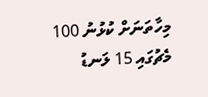މިހާތަނަށް ކުޅުނު 100 މެޗުގައި 15 ލަނޑު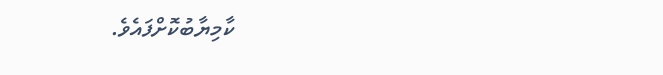ކާމިޔާބުކޮށްފައެވެ.